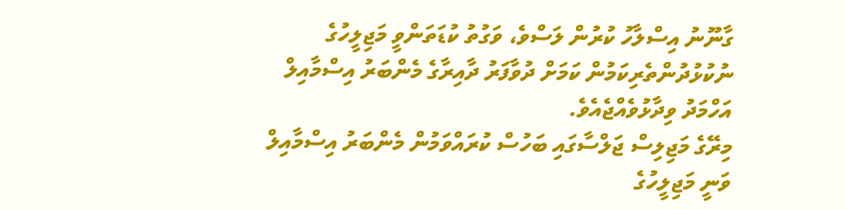ގާނޫނު އިސްލާހު ކުރުން ލަސްވެ، ވަގުތު ކުޑަތަންވީ މަޖިލީހުގެ ނުކުޅުދުންތެރިކަމުން ކަމަށް ދުވާފަރު ދާއިރާގެ މެންބަރު އިސްމާއިލް އަހްމަދު ވިދާޅުވެއްޖެއެވެ.
މިރޭގެ މަޖިލިސް ޖަލްސާގައި ބަހުސް ކުރައްވަމުން މެންބަރު އިސްމާއިލް ވަނީ މަޖިލީހުގެ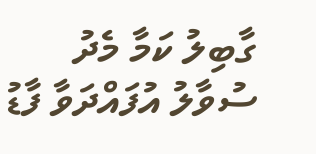ގާބިލު ކަމާ މެދު ސުވާލު އުފައްދަވާ ފާޑު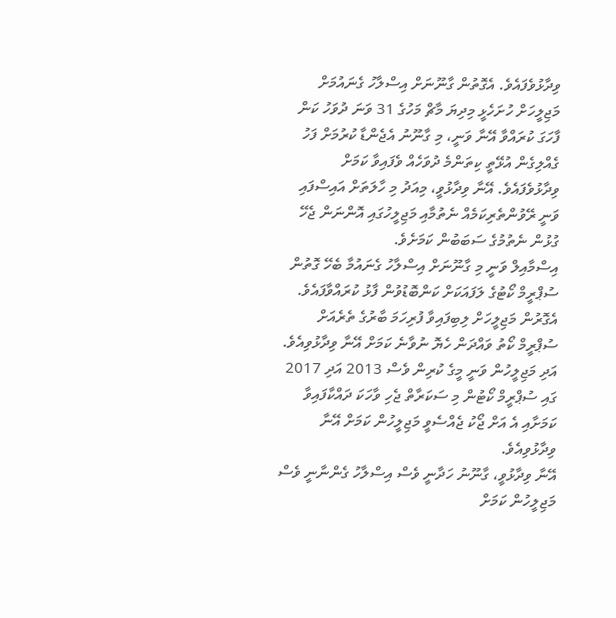ވިދާޅުވެފައެވެ. އެގޮތުން ގާނޫނަށް އިސްލާހު ގެނައުމަށް މަޖިލީހަށް ހުށަހެޅީ މިދިޔަ މާޗް މަހުގެ 31 ވަނަ ދުވަހު ކަން ފާހަގަ ކުރައްވާ އޭނާ ވަނީ، މި ގާނޫނު އެޖެންޑާ ކުރުމަށް ފަހު ގެއްލިގެން އުޅޭތީ ކިތަންމެ ދުވަހެއް ވެފައިވާ ކަމަށް ވިދާޅުވެފައެވެ. އޭނާ ވިދާޅުވީ، މިއަދު މި ހާލަތަށް އައިސްފައި ވަނީ ރޭވުންތެރިކަމެއް ނެތުމާއި މަޖިލީހުގައި އޮންނަން ޖެހޭ ގުޅުން ނެތުމުގެ ސަބަބުން ކަމަށެވެ.
އިސްމާއިލް ވަނީ މި ގާނޫނަށް އިސްލާހު ގެނައުމާ ބެހޭ ގޮތުން ސުޕްރީމް ކޯޓުގެ ލަފައަކަށް ކަންބޮޑުވުން ފާޅު ކުރައްވާފައެވެ. އެގޮރުން މަޖިލީހަށް ލިބިފައިވާ ފުރިހަމަ ބާރުގެ ތެރެއަށް ސުޕްރީމް ކޯތު ވައްދަން ހެޔޮ ނުވާނެ ކަމަށް އޭނާ ވިދާޅުވިއެވެ. އަދި މަޖިލީހުން ވަނީ މީގެ ކުރިން ވެސް 2013 އަދި 2017 ގައި ސުޕްރީމް ކޯޓުން މި ސަކަރާތް ޖެހި ވާހަކަ ދައްކާފައިވާ ކަމަށާއި އެ އަށް ޖޯކު ޖެއްސެވީ މަޖިލީހުން ކަމަށް އޭނާ ވިދާޅުވިއެވެ.
އޭނާ ވިދާޅުވީ، ގާނޫނު ހަދާނީ ވެސް އިސްލާހު ގެންނާނީ ވެސް މަޖިލީހުން ކަމަށް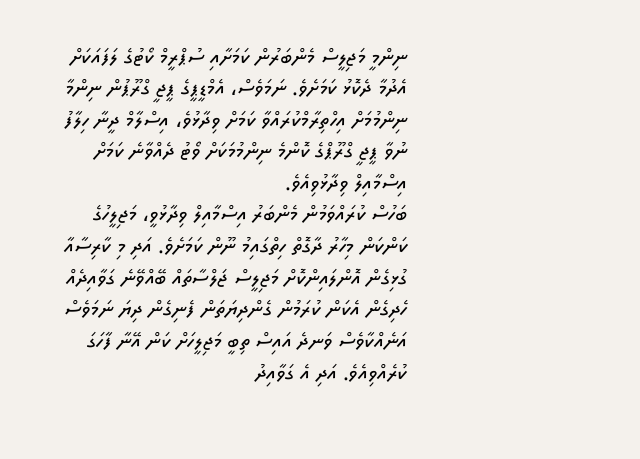ނިންމީ މަޖިލީސް މެންބަރުން ކަމަށާއި ސުޕްރީމް ކޯޓުގެ ލަފައަކަށް އެދުމާ ދެކޮޅު ކަމަށެވެ. ނަމަވެސް، އެމްޑީޕީގެ ޕީޖީ ގްރޫޕުން ނިންމާ ނިންމުމަށް އިހްތިރާމްކުރައްވާ ކަމަށް ވިދާޅުވެ، އިސްލާމް ދީނާ ހިލާފު ނުވާ ޕީޖީ ގްރޫޕްގެ ކޮންމެ ނިންމުމަކަށް ވޯޓު ދެއްވާނެ ކަމަށް އިސްމާއިލް ވިދާޅުވިއެވެ.
ބަހުސް ކުރައްވަމުން މެންބަރު އިސްމާއިލް ވިދާޅުވީ، މަޖިލީހުގެ ކަންކަން މިހާރު ދާގޮތް ހިތްގައިމު ނޫން ކަމަށެވެ. އަދި މި ކާރިސާއާ ގުޅިގެން އޮންލައިންކޮށް މަޖިލީސް ޖަލްސާތައް ބޭއްވޭނެ ގަވާއިދެއް ހެދިގެން އެކަން ކުރަމުން ގެންދިޔަތަން ފެނިގެން ދިޔަ ނަމަވެސް އަނެއްކާވެސް ވަނދެ އައިސް ތިބީ މަޖިލީހަށް ކަން އޭނާ ފާހަގަ ކުރެއްވިއެވެ. އަދި އެ ގަވާއިދު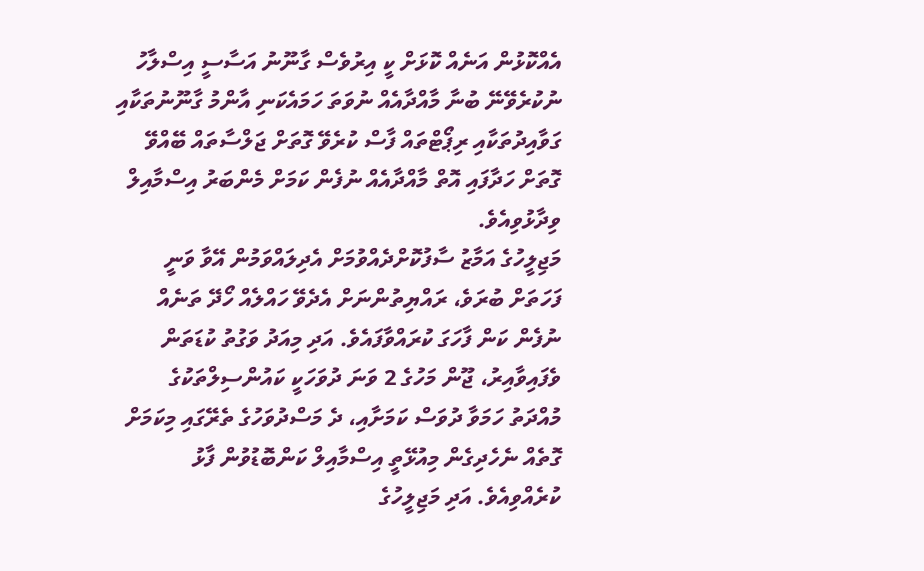އެއްކޮޅުން އަނެއް ކޮޅަށް ކީ އިރުވެސް ގާނޫނު އަސާސީ އިސްލާހު ނުކުރެވޭނޭ ބުނާ މާއްދާއެއް ނުވަތަ ހަމައެކަނި އާންމު ގާނޫނުތަކާއި ގަވާއިދުތަކާއި ރިޕޯޓްތައް ފާސް ކުރެވޭ ގޮތަށް ޖަލްސާތައް ބޭއްވޭ ގޮތަށް ހަދާފައި އޮތް މާއްދާއެއް ނުފެން ކަމަށް މެންބަރު އިސްމާއިލް ވިދާޅުވިއެވެ.
މަޖިލީހުގެ އަމާޒު ސާފުކޮށްދެއްވުމަށް އެދިލައްވަމުން އޭވާ ވަނީ ފަހަތަށް ބުރަވެ، ރައްޔިތުންނަށް އެދެވޭ ހައްލެއް ހޯދޭ ތަނެއް ނުފެން ކަން ފާހަގަ ކުރައްވާފައެވެ. އަދި މިއަދު ވަގުތު ކުޑަތަން ވެފައިވާއިރު، ޖޫން މަހުގެ 2 ވަނަ ދުވަހަކީ ކައުންސިލްތަކުގެ މުއްދަތު ހަމަވާ ދުވަސް ކަމަށާއި، ދެ މަސްދުވަހުގެ ތެރޭގައި މިކަމަށް ގޮތެއް ނެހެދިގެން މިއުޅޭތީ އިސްމާއިލް ކަންބޮޑުވުން ފާޅު ކުރެއްވިއެވެ. އަދި މަޖިލީހުގެ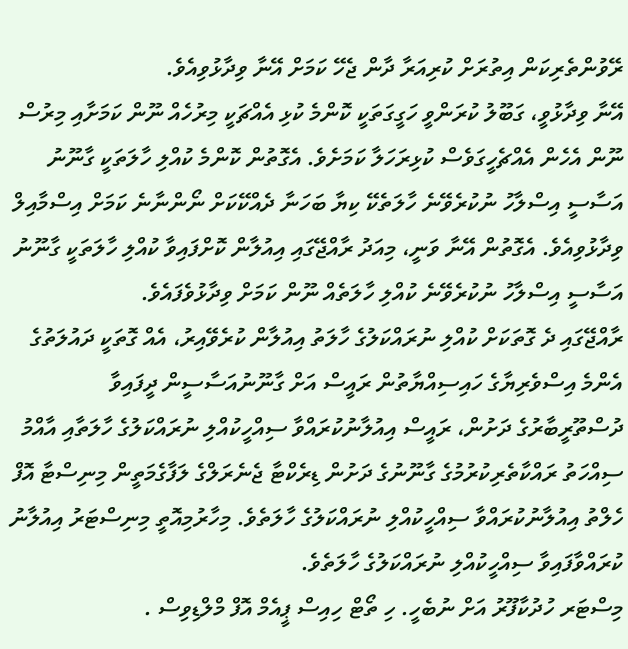ރޭވުންތެރިކަން އިތުރަށް ކުރިއަރާ ދާން ޖެހޭ ކަމަށް އޭނާ ވިދާޅުވިއެވެ.
އޭނާ ވިދާޅުވީ، ގަބޫލު ކުރަންވީ ހަގީގަތަކީ ކޮންމެ ކުޅި އެއްޗަކީ މިރުހެއް ނޫން ކަމަށާއި މިރުސް ނޫން އެހެން އެއްޗެހީގަވެސް ކުޅިރަހަލާ ކަމަށެވެ. އެގޮތުން ކޮންމެ ކުއްލި ހާލަތަކީ ގާނޫނު އަސާސީ އިސްލާހު ނުކުރެވޭނެ ހާލަތެކޭ ކިޔާ ބަހަނާ ދެއްކޭކަށް ނޯންނާނެ ކަމަށް އިސްމާއިލް ވިދާޅުވިއެވެ. އެގޮތުން އޭނާ ވަނީ، މިއަދު ރާއްޖޭގައި އިއުލާން ކޮށްފައިވާ ކުއްލި ހާލަތަކީ ގާނޫނު އަސާސީ އިސްލާހު ނުކުރެވޭނެ ކުއްލި ހާލަތެއް ނޫން ކަމަށް ވިދާޅުވެފައެވެ.
ރާއްޖޭގައި ދެ ގޮތަކަށް ކުއްލި ނުރައްކަލުގެ ހާލަތު އިއުލާން ކުރެވޭއިރު، އެއް ގޮތަކީ ދައުލަތުގެ އެންމެ އިސްވެރިޔާގެ ހައިސިއްޔާތުން ރައީސް އަށް ގާނޫނުއަސާސީން ދީފައިވާ ދުސްތޫރީބާރުގެ ދަށުން، ރައީސް އިއުލާނުކުރައްވާ ސިއްހީކުއްލި ނުރައްކަލުގެ ހާލަތާއި އާއްމު ސިއްހަތު ރައްކާތެރިކުރުމުގެ ގާނޫނުގެ ދަށުން ޑިރެކްޓާ ޖެނެރަލްގެ ލަފާގެމަތީން މިނިސްޓާ އޮފް ހެލްތު އިއުލާނުކުރައްވާ ސިއްހީކުއްލި ނުރައްކަލުގެ ހާލަތެވެ. މިހާރުމިއޮތީ މިނިސްޓަރު އިއުލާނު ކުރައްވާފައިވާ ސިއްހީކުއްލި ނުރައްކަލުގެ ހާލަތެވެ.
މިސްޓަރ ހުދުކާފޫރު އަށް ނުބެހީ. ހި ތޯޓް ހިއިސް ޕީއެމް އޮފް މްލްޑިވިސް .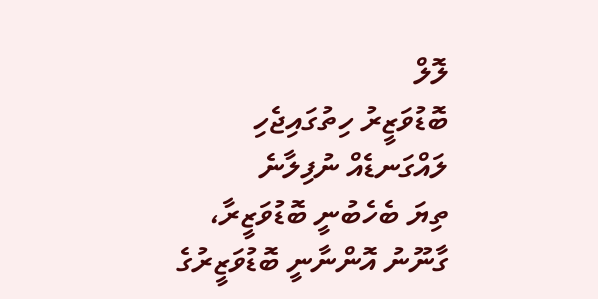ލޮލް
ބޮޑުވަޒީރު ހިތުގައިޖެހި ލައްގަނޑެއް ނުފިލާނެ
ތިޔަ ބެހެބުނީ ބޮޑުވަޒީރާ، ގާނޫނު އޮންނާނީ ބޮޑުވަޒީރުގެ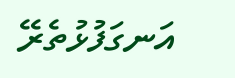އަނގަފުޅުތެރޭ